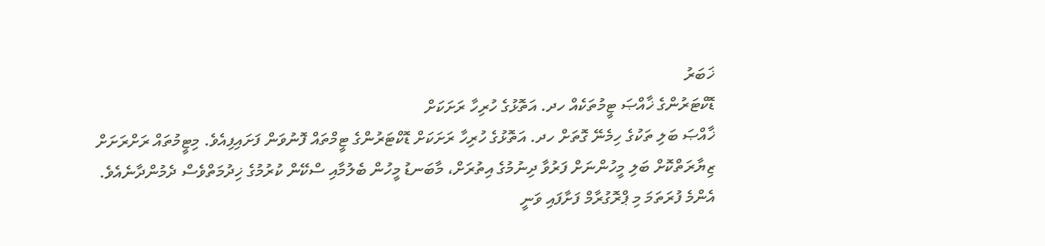ޚަބަރު
ޑޮކްޓަރުންގެ ޚާއްޞަ ޓީމުތަކެއް ހދ. އަތޮޅުގެ ހުރިހާ ރަށަކަށް
ޚާއްޞަ ބަލި ތަކުގެ ހިމެނޭ ގޮތަށް ހދ. އަތޮޅުގެ ހުރިހާ ރަށަކަށް ޑޮކްޓަރުންގެ ޓީމްތައް ފޮނުވަން ފަށައިފިއެވެ. މިޓީމުތައް ރަށްރަށަށް ޒިޔާރަތްކޮށް ބަލި މީހުންނަށް ފަރުވާ ދިނުމުގެ އިތުރަށް، މާބަނޑު މީހުން ބެލުމާއި ސްކޭން ކުރުމުގެ ޚިދުމަތްވެސް ދެމުންދާނެއެވެ. އެންމެ ފުރަތަމަ މި ޕްރޮގުރާމް ފަށާފައި ވަނީ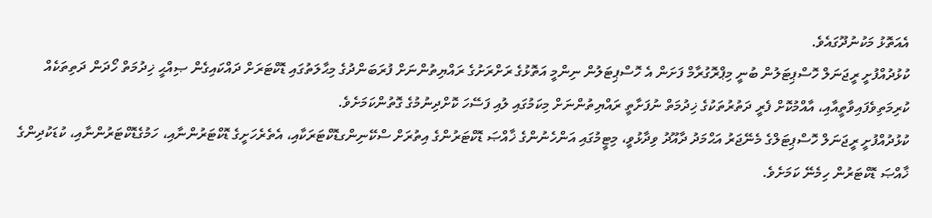އެއަތޮޅު މަކުނުދޫގައެވެ.
ކުޅުދުއްފުށީ ރީޖަނަލް ހޮސްޕިޓަލުން ބުނީ މިޕްރޮގުރާމް ފަށަން އެ ހޮސްޕިޓަލުން ނިންމީ އަތޮޅުގެ ރަށްރަށުގެ ރައްޔިތުންނަށް ފުރަބަންދުގެ މިޙާލަތުގައި ޑޮކްޓަރަށް ދައްކައިގެން ޞިއްޙީ ޚިދުމަތް ހޯދަން ދަތިތަކެއް ކުރިމަތިވެފައިވާތީއާއި، އާއްމުކޮށް ފެރީ ދަތުރުތަކުގެ ޚިދުމަތް ނުފަށާތީ ރައްޔިތުންނަށް މިކަމުގައި ލުއި ފަސޭހަ ކޮށްދިނުމުގެ ގޮތުންކަމަށެވެ.
ކުޅުދުއްފުށީ ރީޖަނަލް ހޮސްޕިޓަލްގެ މެނޭޖަރު އަޙްމަދު ދާއޫދު ވިދާޅުވީ، މިޓީމުގައި އަންހެނުންގެ ޚާއްޞަ ޑޮކްޓަރުންގެ އިތުރަށް ސްކޭނިންގޑޮކްޓަރަކާއި، އެތެރެހަށީގެ ޑޮކްޓަރުންނާއި، ހަމުގެޑޮކްޓަރުންނާއި، ކުޑަކުދިންގެ ޚާއްޞަ ޑޮކްޓަރުން ހިމެނޭ ކަމަށެވެ.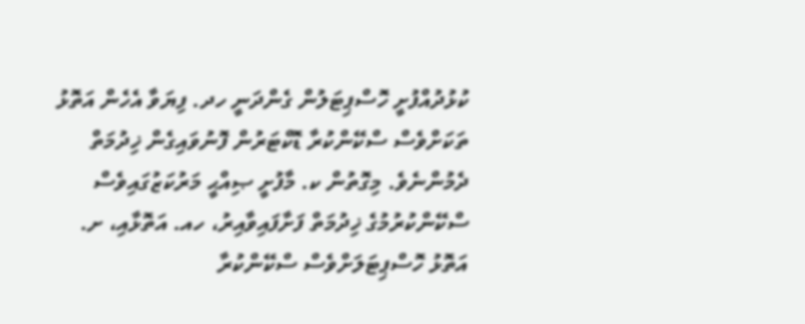ކުޅުދުއްފުށީ ހޮސްޕިޓަލުން ގެންދަނީ ހދ. ފިޔަވާ އެހެން އަތޮޅު ތަކަށްވެސް ސްކޭންކުރާ ޑޮކްޓަރުން ފޮނުވައިގެން ޚިދުމަތް ދެމުންނެވެ. މިގޮތުން ކ. މާފުށީ ޞިއްޙީ މަރުކަޒުގައިވެސް ސްކޭންކުރުމުގެ ޚިދުމަތް ފަށާފައިވާއިރު، ހއ. އަތޮޅާއި، ށ. އަތޮޅު ހޮސްޕިޓަލަށްވެސް ސްކޭންކުރާ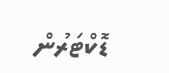ޑޮކްޓަރުން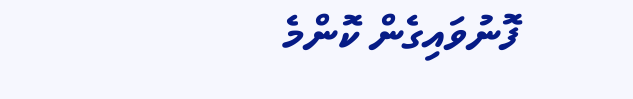ފޮނުވައިގެން ކޮންމެ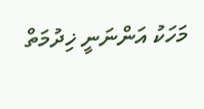މަހަކު އަންނަނީ ޚިދުމަތް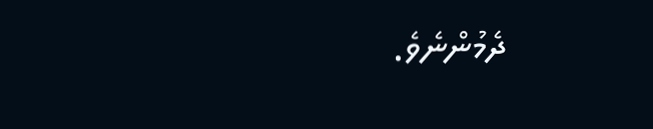ދެމުންނެވެ.